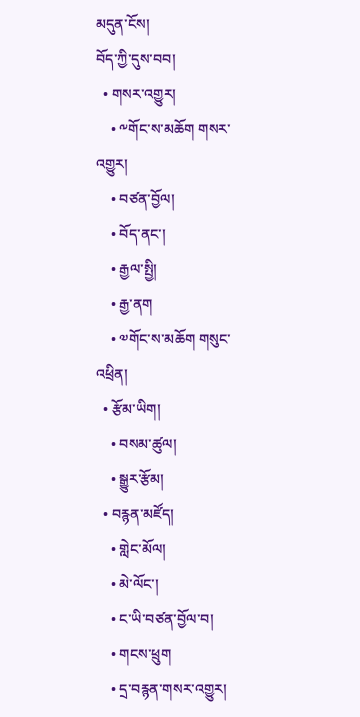མདུན་ངོས།
བོད་ཀྱི་དུས་བབ།
  • གསར་འགྱུར།
    • ༸གོང་ས་མཆོག གསར་འགྱུར།
    • བཙན་བྱོལ།
    • བོད་ནང་།
    • རྒྱལ་སྤྱི།
    • རྒྱ་ནག
    • ༧གོང་ས་མཆོག གསུང་འཕྲིན།
  • རྩོམ་ཡིག།
    • བསམ་ཚུལ།
    • སྒྱུར་རྩོམ།
  • བརྙན་མཛོད།
    • གླེང་མོལ།
    • མེ་ལོང་།
    • ང་ཡི་བཙན་བྱོལ་བ།
    • གངས་ཕྲུག
    • དྲ་བརྙན་གསར་འགྱུར།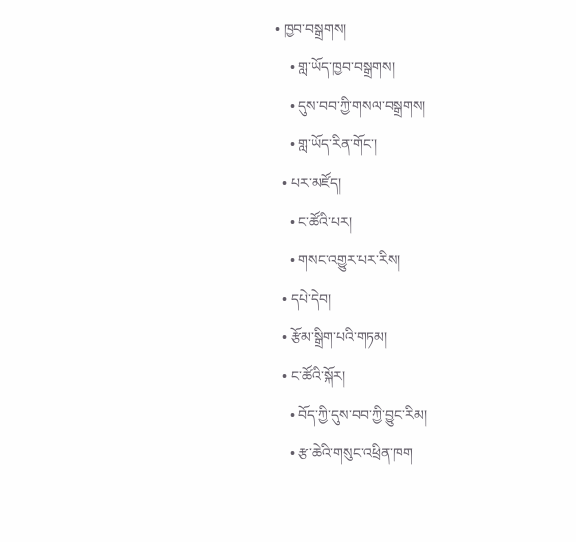• ཁྱབ་བསྒྲགས།
    • གླ་ཡོད་ཁྱབ་བསྒྲགས།
    • དུས་བབ་ཀྱི་གསལ་བསྒྲགས།
    • གླ་ཡོད་རིན་གོང་།
  • པར་མཛོད།
    • ང་ཚོའི་པར།
    • གསང་འགྱུར་པར་རིས།
  • དཔེ་དེབ།
  • རྩོམ་སྒྲིག་པའི་གཏམ།
  • ང་ཚོའི་སྐོར།
    • བོད་ཀྱི་དུས་བབ་ཀྱི་བྱུང་རིམ།
    • རྩ་ཆེའི་གསུང་འཕྲིན་ཁག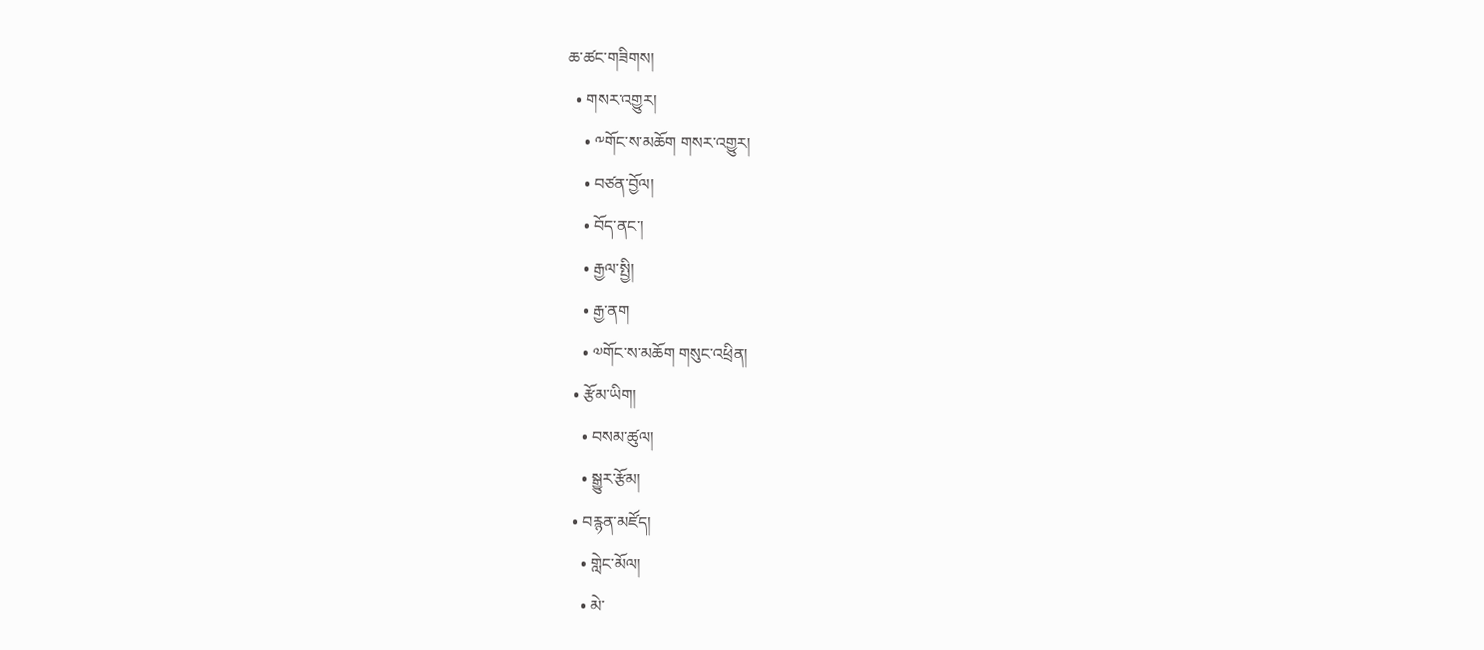ཆ་ཚང་གཟིགས།
  • གསར་འགྱུར།
    • ༸གོང་ས་མཆོག གསར་འགྱུར།
    • བཙན་བྱོལ།
    • བོད་ནང་།
    • རྒྱལ་སྤྱི།
    • རྒྱ་ནག
    • ༧གོང་ས་མཆོག གསུང་འཕྲིན།
  • རྩོམ་ཡིག།
    • བསམ་ཚུལ།
    • སྒྱུར་རྩོམ།
  • བརྙན་མཛོད།
    • གླེང་མོལ།
    • མེ་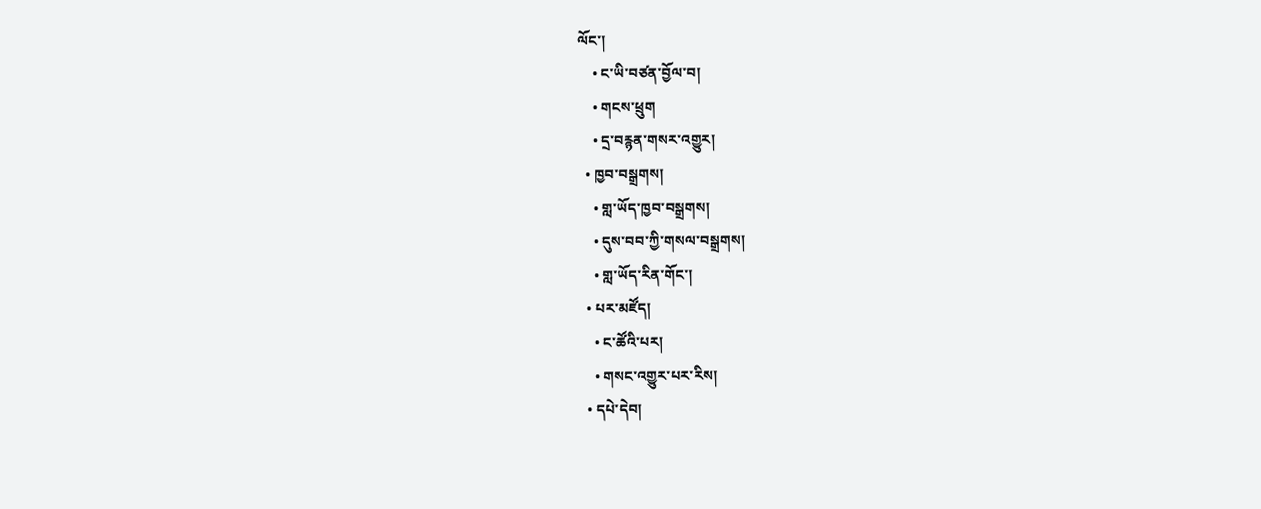ལོང་།
    • ང་ཡི་བཙན་བྱོལ་བ།
    • གངས་ཕྲུག
    • དྲ་བརྙན་གསར་འགྱུར།
  • ཁྱབ་བསྒྲགས།
    • གླ་ཡོད་ཁྱབ་བསྒྲགས།
    • དུས་བབ་ཀྱི་གསལ་བསྒྲགས།
    • གླ་ཡོད་རིན་གོང་།
  • པར་མཛོད།
    • ང་ཚོའི་པར།
    • གསང་འགྱུར་པར་རིས།
  • དཔེ་དེབ།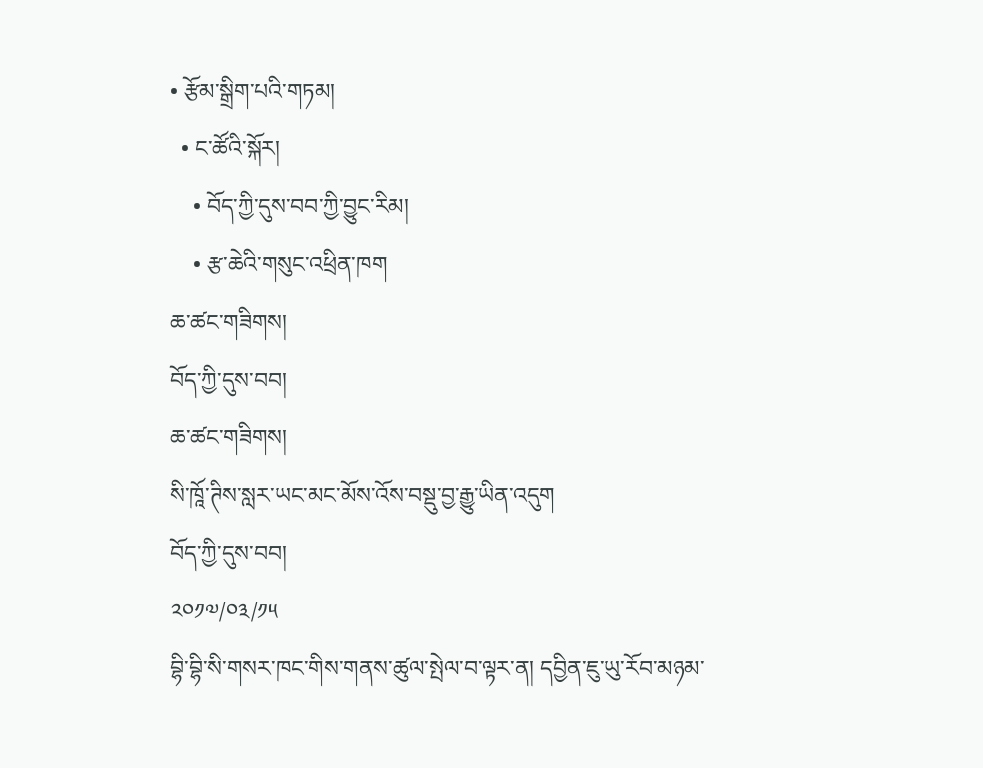• རྩོམ་སྒྲིག་པའི་གཏམ།
  • ང་ཚོའི་སྐོར།
    • བོད་ཀྱི་དུས་བབ་ཀྱི་བྱུང་རིམ།
    • རྩ་ཆེའི་གསུང་འཕྲིན་ཁག
ཆ་ཚང་གཟིགས།
བོད་ཀྱི་དུས་བབ།
ཆ་ཚང་གཟིགས།
སི་ཁཱོ་ཊིས་སླར་ཡང་མང་མོས་འོས་བསྡུ་བྱ་རྒྱུ་ཡིན་འདུག
བོད་ཀྱི་དུས་བབ།
༢༠༡༧/༠༣/༡༥
བྷི་བྷི་སི་གསར་ཁང་གིས་གནས་ཚུལ་སྤེལ་བ་ལྟར་ན། དབྱིན་ཇུ་ཡུ་རོབ་མཉམ་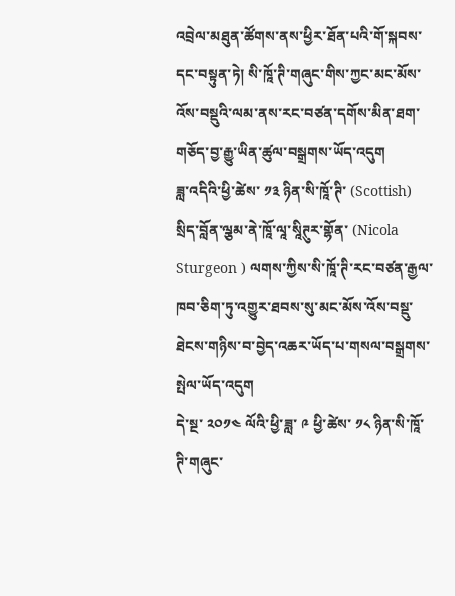འབྲེལ་མཐུན་ཚོགས་ནས་ཕྱིར་ཐོན་པའི་གོ་སྐབས་དང་བསྟུན་ཏེ། སི་ཁཱོ་ཊི་གཞུང་གིས་ཀྱང་མང་མོས་འོས་བསྡུའི་ལམ་ནས་རང་བཙན་དགོས་མིན་ཐག་གཅོད་བྱ་རྒྱུ་ཡིན་ཚུལ་བསྒྲགས་ཡོད་འདུག
ཟླ་འདིའི་ཕྱི་ཚེས་ ༡༣ ཉིན་སི་ཁཱོ་ཊི་ (Scottish) སྲིད་བློན་ལྕམ་ནེ་ཁཱོ་ལཱ་སཱིཊུར་གྷོན་ (Nicola Sturgeon ) ལགས་ཀྱིས་སི་ཁཱོ་ཊི་རང་བཙན་རྒྱལ་ཁབ་ཅིག་ཏུ་འགྱུར་ཐབས་སུ་མང་མོས་འོས་བསྡུ་ཐེངས་གཉིས་བ་བྱེད་འཆར་ཡོད་པ་གསལ་བསྒྲགས་སྤེལ་ཡོད་འདུག
དེ་སྔ་ ༢༠༡༤ ལོའི་ཕྱི་ཟླ་ ༩ ཕྱི་ཚེས་ ༡༨ ཉིན་སི་ཁཱོ་ཊི་གཞུང་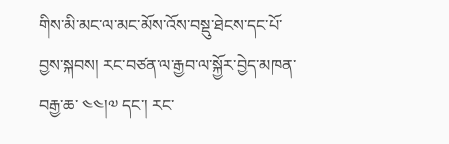གིས་མི་མང་ལ་མང་མོས་འོས་བསྡུ་ཐེངས་དང་པོ་བྱས་སྐབས། རང་བཙན་ལ་རྒྱབ་ལ་སྐྱོར་བྱེད་མཁན་བརྒྱ་ཆ་ ༤༤།༧ དང་། རང་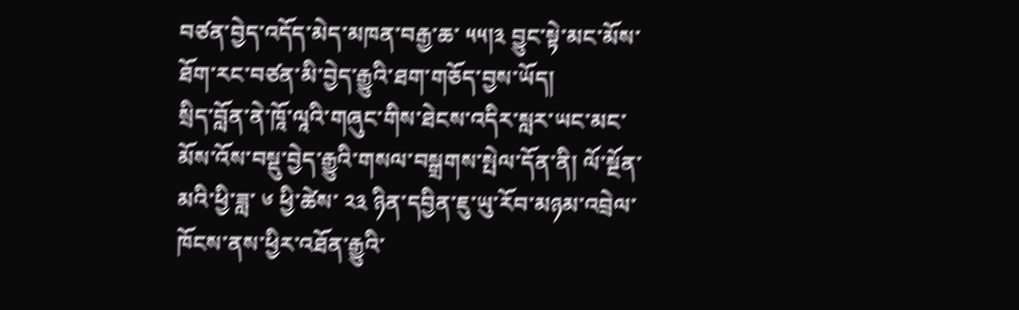བཙན་བྱེད་འདོད་མེད་མཁན་བརྒྱ་ཆ་ ༥༥།༣ བྱུང་སྟེ་མང་མོས་ཐོག་རང་བཙན་མི་བྱེད་རྒྱུའི་ཐག་གཅོད་བྱས་ཡོད།
སྲིད་བློན་ནེ་ཁཱོ་ལཱའི་གཞུང་གིས་ཐེངས་འདིར་སླར་ཡང་མང་མོས་འོས་བསྡུ་བྱེད་རྒྱུའི་གསལ་བསྒྲགས་སྤེལ་དོན་ནི། ལོ་སྔོན་མའི་ཕྱི་ཟླ་ ༦ ཕྱི་ཚེས་ ༢༣ ཉིན་དབྱིན་ཇུ་ཡུ་རོབ་མཉམ་འབྲེལ་ཁོངས་ནས་ཕྱིར་འཐོན་རྒྱུའི་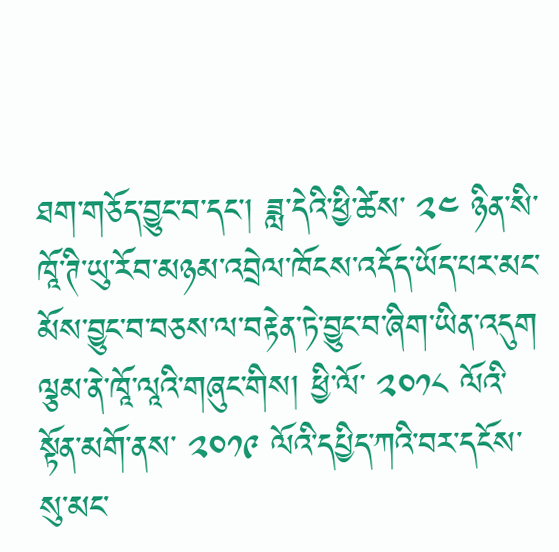ཐག་གཅོད་བྱུང་བ་དང་། ཟླ་དེའི་ཕྱི་ཚེས་ ༢༤ ཉིན་སི་ཁཱོ་ཊི་ཡུ་རོབ་མཉམ་འབྲེལ་ཁོངས་འདོད་ཡོད་པར་མང་མོས་བྱུང་བ་བཅས་ལ་བརྟེན་ཏེ་བྱུང་བ་ཞིག་ཡིན་འདུག
ལྕམ་ནེ་ཁཱོ་ལཱའི་གཞུང་གིས། ཕྱི་ལོ་ ༢༠༡༨ ལོའི་སྟོན་མགོ་ནས་ ༢༠༡༩ ལོའི་དཔྱིད་ཀའི་བར་དངོས་སུ་མང་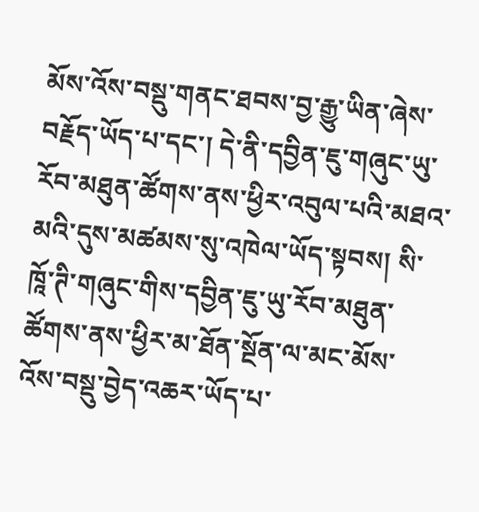མོས་འོས་བསྡུ་གནང་ཐབས་བྱ་རྒྱུ་ཡིན་ཞེས་བརྗོད་ཡོད་པ་དང་། དེ་ནི་དབྱིན་ཇུ་གཞུང་ཡུ་རོབ་མཐུན་ཚོགས་ནས་ཕྱིར་འབུལ་པའི་མཐའ་མའི་དུས་མཚམས་སུ་འཁེལ་ཡོད་སྟབས། སི་ཁཱོ་ཊི་གཞུང་གིས་དབྱིན་ཇུ་ཡུ་རོབ་མཐུན་ཚོགས་ནས་ཕྱིར་མ་ཐོན་སྔོན་ལ་མང་མོས་འོས་བསྡུ་བྱེད་འཆར་ཡོད་པ་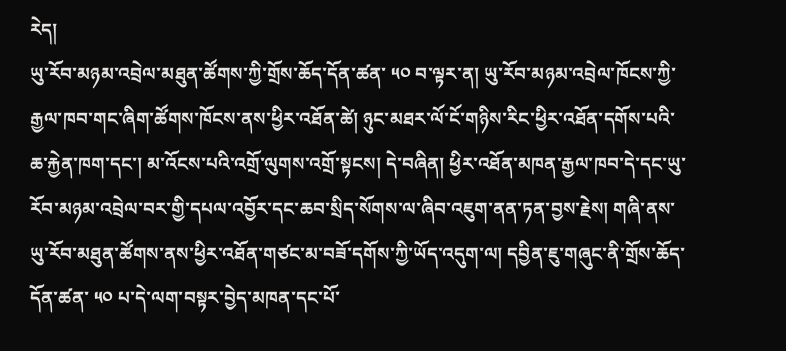རེད།
ཡུ་རོབ་མཉམ་འབྲེལ་མཐུན་ཚོགས་ཀྱི་གྲོས་ཆོད་དོན་ཚན་ ༥༠ བ་ལྟར་ན། ཡུ་རོབ་མཉམ་འབྲེལ་ཁོངས་ཀྱི་རྒྱལ་ཁབ་གང་ཞིག་ཚོགས་ཁོངས་ནས་ཕྱིར་འཐོན་ཚེ། ཉུང་མཐར་ལོ་ངོ་གཉིས་རིང་ཕྱིར་འཐོན་དགོས་པའི་ཆ་རྐྱེན་ཁག་དང་། མ་འོངས་པའི་འགྲོ་ལུགས་འགྲོ་སྟངས། དེ་བཞིན། ཕྱིར་འཐོན་མཁན་རྒྱལ་ཁབ་དེ་དང་ཡུ་རོབ་མཉམ་འབྲེལ་བར་གྱི་དཔལ་འབྱོར་དང་ཆབ་སྲིད་སོགས་ལ་ཞིབ་འཇུག་ནན་ཏན་བྱས་རྗེས། གཞི་ནས་ཡུ་རོབ་མཐུན་ཚོགས་ནས་ཕྱིར་འཐོན་གཙང་མ་བཟོ་དགོས་ཀྱི་ཡོད་འདུག་ལ། དབྱིན་ཇུ་གཞུང་ནི་གྲོས་ཆོད་དོན་ཚན་ ༥༠ པ་དེ་ལག་བསྟར་བྱེད་མཁན་དང་པོ་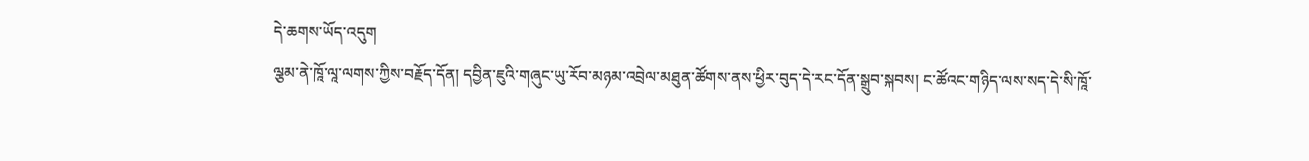དེ་ཆགས་ཡོད་འདུག
ལྕམ་ནེ་ཁཱོ་ལཱ་ལགས་ཀྱིས་བརྗོད་དོན། དབྱིན་ཇུའི་གཞུང་ཡུ་རོབ་མཉམ་འབྲེལ་མཐུན་ཚོགས་ནས་ཕྱིར་བུད་དེ་རང་དོན་སྒྲུབ་སྐབས། ང་ཚོའང་གཉིད་ལས་སད་དེ་སི་ཁཱོ་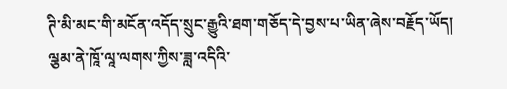ཊི་མི་མང་གི་མངོན་འདོད་སྲུང་རྒྱུའི་ཐག་གཅོད་དེ་བྱས་པ་ཡིན་ཞེས་བརྗོད་ཡོད།
ལྕམ་ནེ་ཁཱོ་ལཱ་ལགས་ཀྱིས་ཟླ་འདིའི་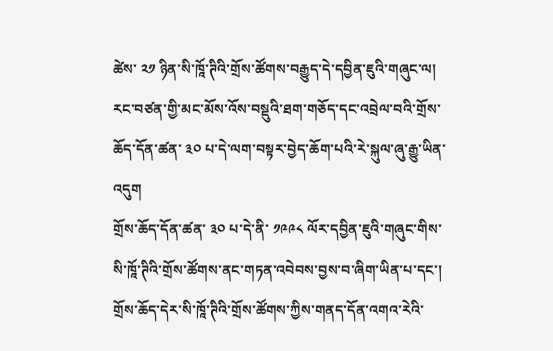ཚེས་ ༢༡ ཉིན་སི་ཁཱོ་ཊིའི་གྲོས་ཚོགས་བརྒྱུད་དེ་དབྱིན་ཇུའི་གཞུང་ལ། རང་བཙན་གྱི་མང་མོས་འོས་བསྡུའི་ཐག་གཅོད་དང་འབྲེལ་བའི་གྲོས་ཆོད་དོན་ཚན་ ༣༠ པ་དེ་ལག་བསྟར་བྱེད་ཆོག་པའི་རེ་སྐུལ་ཞུ་རྒྱུ་ཡིན་འདུག
གྲོས་ཆོད་དོན་ཚན་ ༣༠ པ་དེ་ནི་ ༡༩༩༨ ལོར་དབྱིན་ཇུའི་གཞུང་གིས་སི་ཁཱོ་ཊིའི་གྲོས་ཚོགས་ནང་གཏན་འབེབས་བྱས་བ་ཞིག་ཡིན་པ་དང་། གྲོས་ཆོད་དེར་སི་ཁཱོ་ཊིའི་གྲོས་ཚོགས་ཀྱིས་གནད་དོན་འགའ་རེའི་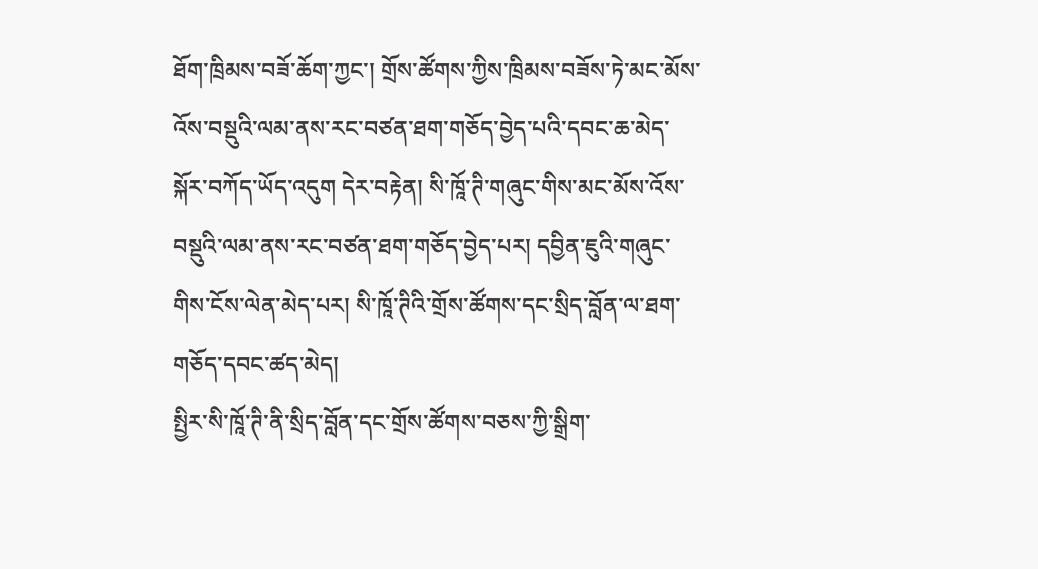ཐོག་ཁྲིམས་བཟོ་ཆོག་ཀྱང་། གྲོས་ཚོགས་ཀྱིས་ཁྲིམས་བཟོས་ཏེ་མང་མོས་འོས་བསྡུའི་ལམ་ནས་རང་བཙན་ཐག་གཅོད་བྱེད་པའི་དབང་ཆ་མེད་སྐོར་བཀོད་ཡོད་འདུག དེར་བརྟེན། སི་ཁཱོ་ཊི་གཞུང་གིས་མང་མོས་འོས་བསྡུའི་ལམ་ནས་རང་བཙན་ཐག་གཅོད་བྱེད་པར། དབྱིན་ཇུའི་གཞུང་གིས་ངོས་ལེན་མེད་པར། སི་ཁཱོ་ཊིའི་གྲོས་ཚོགས་དང་སྲིད་བློན་ལ་ཐག་གཅོད་དབང་ཚད་མེད།
སྤྱིར་སི་ཁཱོ་ཊི་ནི་སྲིད་བློན་དང་གྲོས་ཚོགས་བཅས་ཀྱི་སྒྲིག་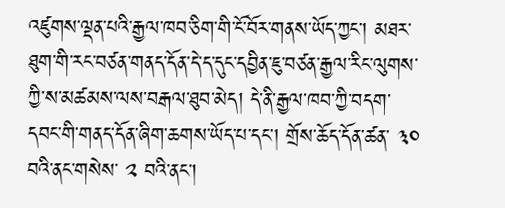འཛུགས་ལྡན་པའི་རྒྱལ་ཁབ་ཅིག་གི་ངོ་བོར་གནས་ཡོད་ཀྱང་། མཐར་ཐུག་གི་རང་བཙན་གནད་དོན་དེ་ད་དུང་དབྱིན་ཇུ་བཙན་རྒྱལ་རིང་ལུགས་ཀྱི་ས་མཚམས་ལས་བརྒལ་ཐུབ་མེད། དེ་ནི་རྒྱལ་ཁབ་ཀྱི་བདག་དབང་གི་གནད་དོན་ཞིག་ཆགས་ཡོད་པ་དང་། གྲོས་ཆོད་དོན་ཚན་ ༣༠ བའི་ནང་གསེས་ ༢ བའི་ནང་།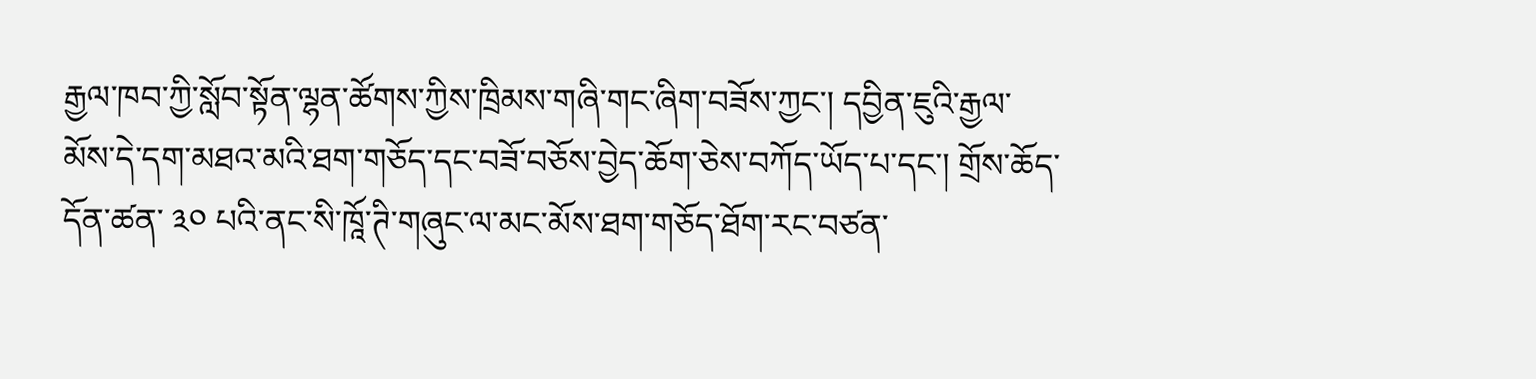རྒྱལ་ཁབ་ཀྱི་སློབ་སྟོན་ལྷན་ཚོགས་ཀྱིས་ཁྲིམས་གཞི་གང་ཞིག་བཟོས་ཀྱང་། དབྱིན་ཇུའི་རྒྱལ་མོས་དེ་དག་མཐའ་མའི་ཐག་གཅོད་དང་བཟོ་བཅོས་བྱེད་ཆོག་ཅེས་བཀོད་ཡོད་པ་དང་། གྲོས་ཆོད་དོན་ཚན་ ༣༠ པའི་ནང་སི་ཁཱོ་ཊི་གཞུང་ལ་མང་མོས་ཐག་གཅོད་ཐོག་རང་བཙན་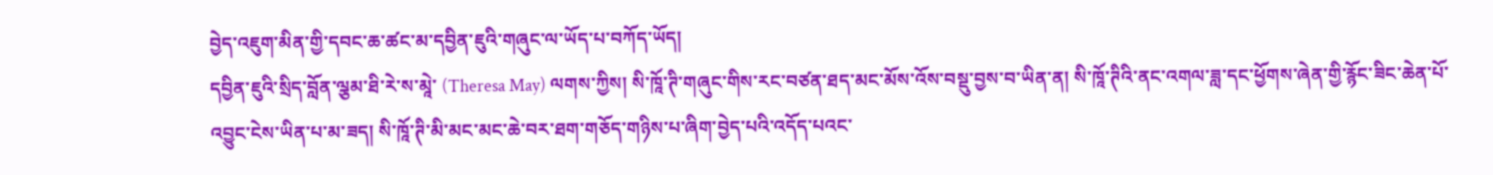བྱེད་འཇུག་མིན་གྱི་དབང་ཆ་ཚང་མ་དབྱིན་ཇུའི་གཞུང་ལ་ཡོད་པ་བཀོད་ཡོད།
དབྱིན་ཇུའི་སྲིད་བློན་ལྕམ་ཐི་རེ་ས་མཱེ་ (Theresa May) ལགས་ཀྱིས། སི་ཁཱོ་ཊི་གཞུང་གིས་རང་བཙན་ཐད་མང་མོས་འོས་བསྡུ་བྱས་བ་ཡིན་ན། སི་ཁཱོ་ཊིའི་ནང་འགལ་ཟླ་དང་ཕྱོགས་ཞེན་གྱི་རྙོང་ཟིང་ཆེན་པོ་འབྱུང་ངེས་ཡིན་པ་མ་ཟད། སི་ཁཱོ་ཊི་མི་མང་མང་ཆེ་བར་ཐག་གཅོད་གཉིས་པ་ཞིག་བྱེད་པའི་འདོད་པའང་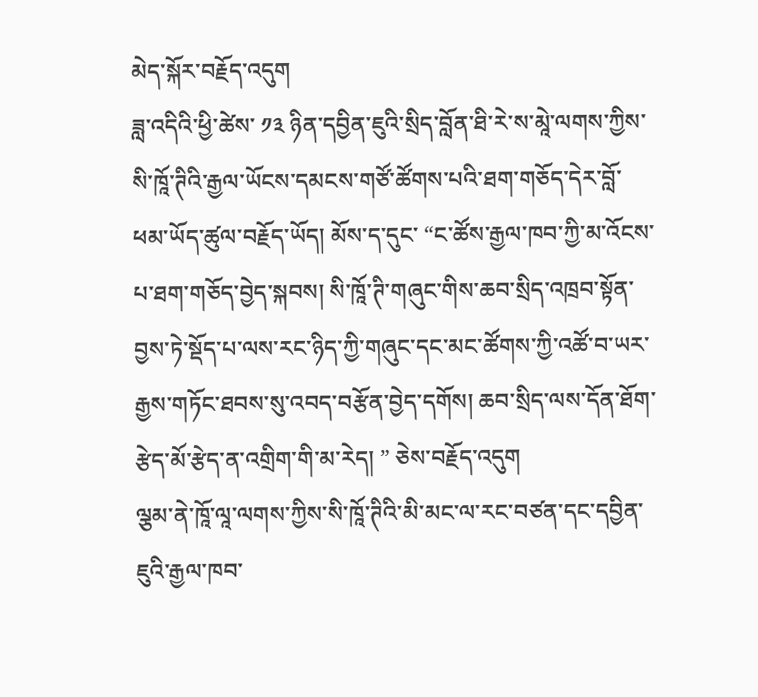མེད་སྐོར་བརྗོད་འདུག
ཟླ་འདིའི་ཕྱི་ཚེས་ ༡༣ ཉིན་དབྱིན་ཇུའི་སྲིད་བློན་ཐི་རེ་ས་མཱེ་ལགས་ཀྱིས་སི་ཁཱོ་ཊིའི་རྒྱལ་ཡོངས་དམངས་གཙོ་ཚོགས་པའི་ཐག་གཅོད་དེར་བློ་ཕམ་ཡོད་ཚུལ་བརྗོད་ཡོད། མོས་ད་དུང་ “ང་ཚོས་རྒྱལ་ཁབ་ཀྱི་མ་འོངས་པ་ཐག་གཅོད་བྱེད་སྐབས། སི་ཁཱོ་ཊི་གཞུང་གིས་ཆབ་སྲིད་འཁྲབ་སྟོན་བྱས་ཏེ་སྡོད་པ་ལས་རང་ཉིད་ཀྱི་གཞུང་དང་མང་ཚོགས་ཀྱི་འཚོ་བ་ཡར་རྒྱས་གཏོང་ཐབས་སུ་འབད་བརྩོན་བྱེད་དགོས། ཆབ་སྲིད་ལས་དོན་ཐོག་རྩེད་མོ་རྩེད་ན་འགྲིག་གི་མ་རེད། ” ཅེས་བརྗོད་འདུག
ལྕམ་ནེ་ཁཱོ་ལཱ་ལགས་ཀྱིས་སི་ཁཱོ་ཊིའི་མི་མང་ལ་རང་བཙན་དང་དབྱིན་ཇུའི་རྒྱལ་ཁབ་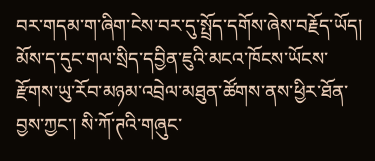བར་གདམ་ག་ཞིག་ངེས་བར་དུ་སྤྲོད་དགོས་ཞེས་བརྗོད་ཡོད། མོས་ད་དུང་གལ་སྲིད་དབྱིན་ཇུའི་མངའ་ཁོངས་ཡོངས་རྫོགས་ཡུ་རོབ་མཉམ་འབྲེལ་མཐུན་ཚོགས་ནས་ཕྱིར་ཐོན་བྱས་ཀྱང་། སི་ཀོ་ཊའི་གཞུང་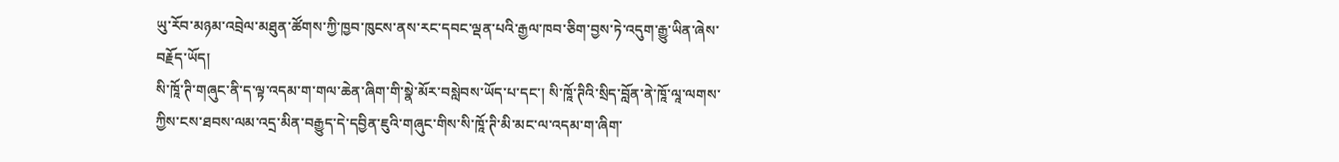ཡུ་རོབ་མཉམ་འབྲེལ་མཐུན་ཚོགས་ཀྱི་ཁྱབ་ཁུངས་ནས་རང་དབང་ལྡན་པའི་རྒྱལ་ཁབ་ཅིག་བྱས་ཏེ་འདུག་རྒྱུ་ཡིན་ཞེས་བརྗོད་ཡོད།
སི་ཁཱོ་ཊི་གཞུང་ནི་ད་ལྟ་འདམ་ག་གལ་ཆེན་ཞིག་གི་སྣེ་མོར་བསླེབས་ཡོད་པ་དང་། སི་ཁཱོ་ཊིའི་སྲིད་བློན་ནེ་ཁཱོ་ལཱ་ལགས་ཀྱིས་ངས་ཐབས་ལམ་འདྲ་མིན་བརྒྱུད་དེ་དབྱིན་ཇུའི་གཞུང་གིས་སི་ཁཱོ་ཊི་མི་མང་ལ་འདམ་ག་ཞིག་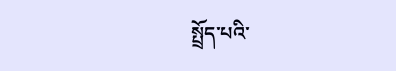སྤྲོད་པའི་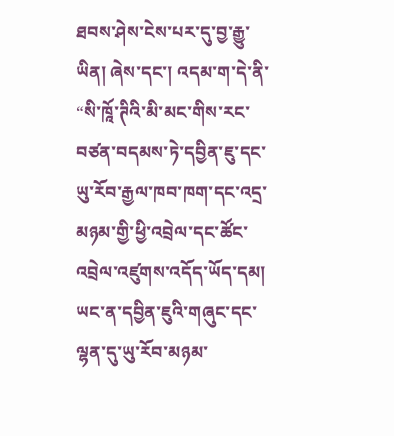ཐབས་ཤེས་ངེས་པར་དུ་བྱ་རྒྱུ་ཡིན། ཞེས་དང་། འདམ་ག་དེ་ནི་ “སི་ཁཱོ་ཊིའི་མི་མང་གིས་རང་བཙན་བདམས་ཏེ་དབྱིན་ཇུ་དང་ཡུ་རོབ་རྒྱལ་ཁབ་ཁག་དང་འདྲ་མཉམ་གྱི་ཕྱི་འབྲེལ་དང་ཚོང་འབྲེལ་འཛུགས་འདོད་ཡོད་དམ། ཡང་ན་དབྱིན་ཇུའི་གཞུང་དང་ལྷན་དུ་ཡུ་རོབ་མཉམ་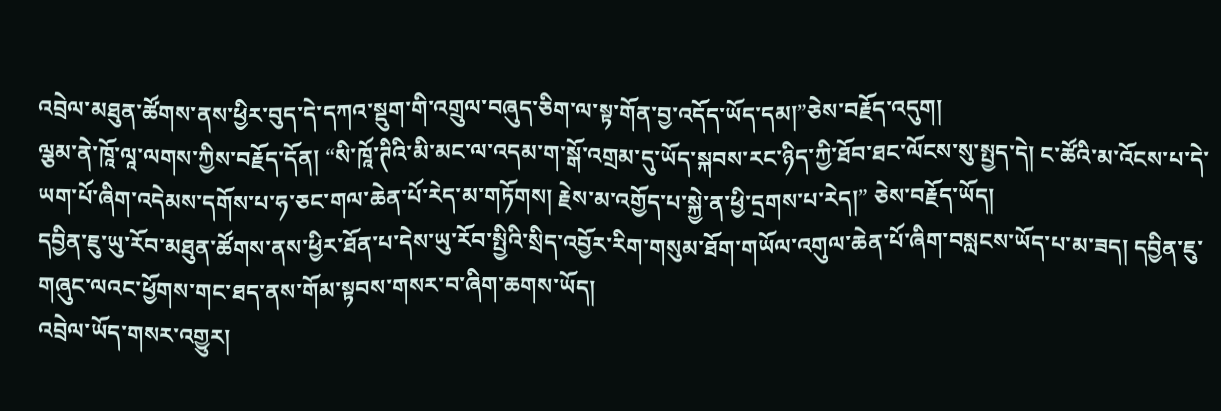འབྲེལ་མཐུན་ཚོགས་ནས་ཕྱིར་བུད་དེ་དཀའ་སྡུག་གི་འགྲུལ་བཞུད་ཅིག་ལ་སྟ་གོན་བྱ་འདོད་ཡོད་དམ།”ཅེས་བརྗོད་འདུག།
ལྕམ་ནེ་ཁཱོ་ལཱ་ལགས་ཀྱིས་བརྗོད་དོན། “སི་ཁཱོ་ཊིའི་མི་མང་ལ་འདམ་ག་སྒོ་འགྲམ་དུ་ཡོད་སྐབས་རང་ཉིད་ཀྱི་ཐོབ་ཐང་ལོངས་སུ་སྤྱད་དེ། ང་ཚོའི་མ་འོངས་པ་དེ་ཡག་པོ་ཞིག་འདེམས་དགོས་པ་ཧ་ཅང་གལ་ཆེན་པོ་རེད་མ་གཏོགས། རྗེས་མ་འགྱོད་པ་སྐྱེ་ན་ཕྱི་དྲགས་པ་རེད།” ཅེས་བརྗོད་ཡོད།
དབྱིན་ཇུ་ཡུ་རོབ་མཐུན་ཚོགས་ནས་ཕྱིར་ཐོན་པ་དེས་ཡུ་རོབ་སྤྱིའི་སྲིད་འབྱོར་རིག་གསུམ་ཐོག་གཡོལ་འགུལ་ཆེན་པོ་ཞིག་བསླངས་ཡོད་པ་མ་ཟད། དབྱིན་ཇུ་གཞུང་ལའང་ཕྱོགས་གང་ཐད་ནས་གོམ་སྟབས་གསར་བ་ཞིག་ཆགས་ཡོད།
འབྲེལ་ཡོད་གསར་འགྱུར།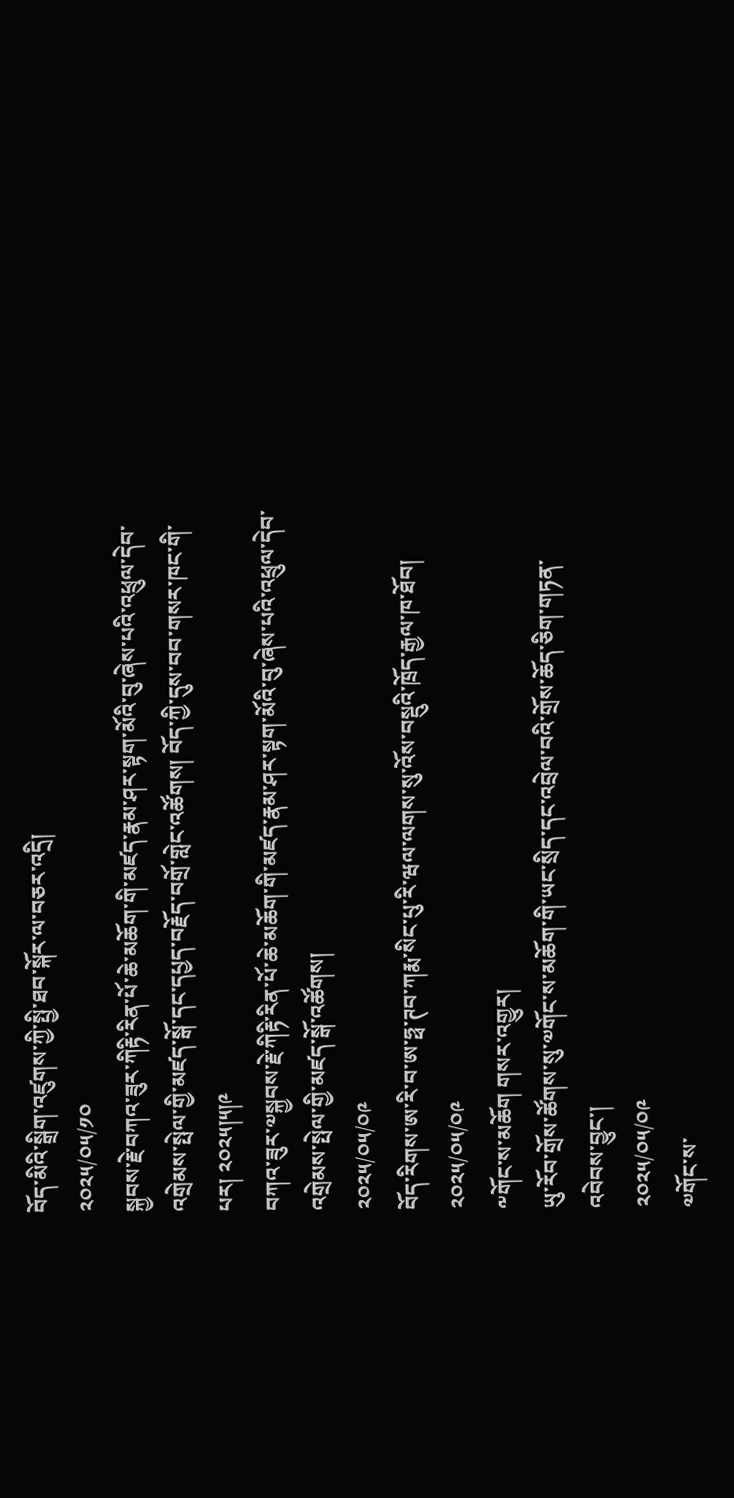བོད་མིའི་སྒྲིག་འཛུགས་ཀྱི་སྤྱི་ཐབ་སྐོར་ལ་བཅར་འདྲི།
༢༠༢༥/༠༥/༡༠
སྐྱབས་རྗེ་བཀའ་ཟུར་ཀིརྟི་རིན་པོ་ཆེ་མཆོག་གི་མཛད་རྣམ་ཤར་སྟག་མོའི་བུ་ཞེས་པའི་འཕྲུལ་དེབ་འགྲེམས་སྤེལ་གྱི་མཛད་སྒོ་དང་དཔྱད་བརྗོད་བགྲོ་གླེང་འཚོགས། བོད་ཀྱི་དུས་བབ་གསར་ཁང་གི་པར། ༢༠༢༥།༥།༩
བཀའ་ཟུར་༧སྐྱབས་རྗེ་ཀིརྟི་རིན་པོ་ཆེ་མཆོག་གི་མཛད་རྣམ་ཤར་སྟག་མོའི་བུ་ཞེས་པའི་འཕྲུལ་དེབ་འགྲེམས་སྤེལ་གྱི་མཛད་སྒོ་འཚོགས།
༢༠༢༥/༠༥/༠༩
བོད་རིགས་ཨ་རི་བ་ཨ་ཧྥ་ཊབ་ཀརྨ་སིང་པུ་རི་ཝལ་ལགས་སུ་འོས་བསྡུའི་ཁྲོད་རྒྱལ་ཁ་ཐོབ།
༢༠༢༥/༠༥/༠༩
༸གོང་ས་མཆོག གསར་འགྱུར།
ཡུ་རོབ་གྲོས་ཚོགས་སུ་༧གོང་ས་མཆོག་གི་ཡང་སྲིད་དང་འབྲེལ་བའི་གྲོས་ཆོད་ཅིག་གཏན་འབེབས་བྱུང་།
༢༠༢༥/༠༥/༠༩
༧གོང་ས་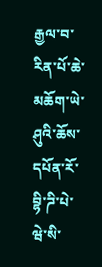རྒྱལ་བ་རིན་པོ་ཆེ་མཆོག་ཡེ་ཤུའི་ཆོས་དཔོན་རོ་བྷི་ཌི་པེ་ཝེ་སི་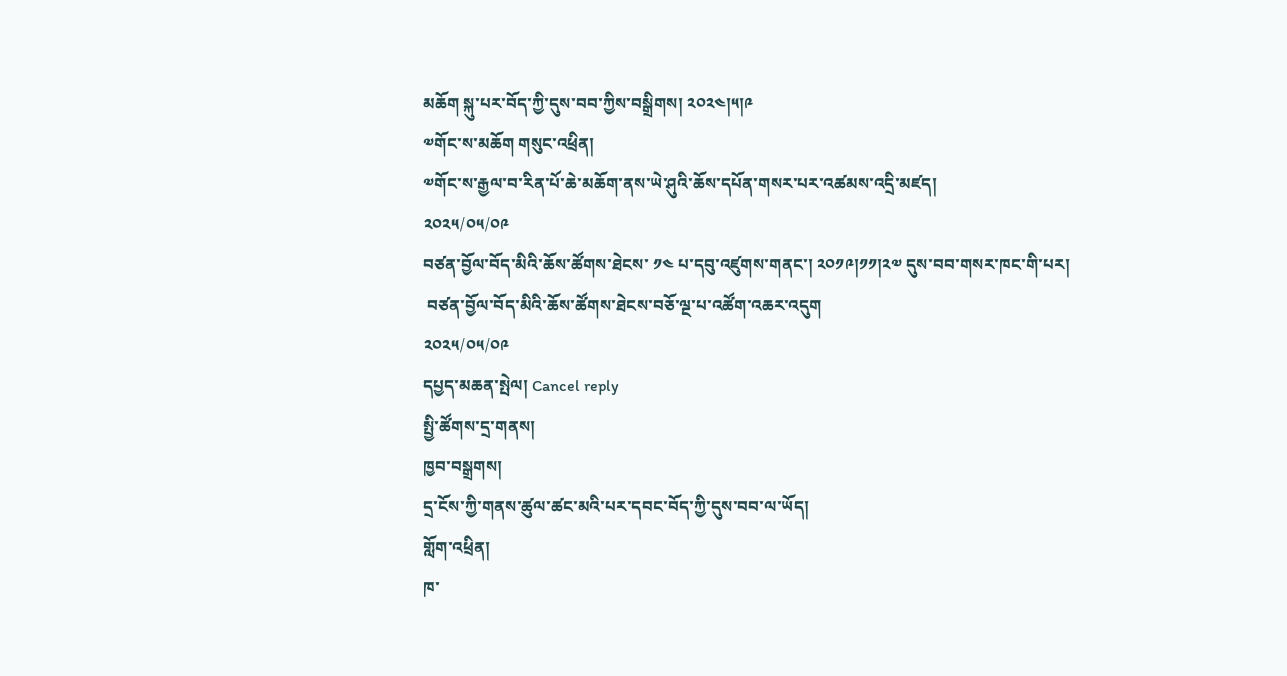མཆོག སྐུ་པར་བོད་ཀྱི་དུས་བབ་ཀྱིས་བསྒྲིགས། ༢༠༢༤།༥།༩
༧གོང་ས་མཆོག གསུང་འཕྲིན།
༧གོང་ས་རྒྱལ་བ་རིན་པོ་ཆེ་མཆོག་ནས་ཡེ་ཤུའི་ཆོས་དཔོན་གསར་པར་འཚམས་འདྲི་མཛད།
༢༠༢༥/༠༥/༠༩
བཙན་བྱོལ་བོད་མིའི་ཆོས་ཚོགས་ཐེངས་ ༡༤ པ་དབུ་འཛུགས་གནང་། ༢༠༡༩།༡༡།༢༧ དུས་བབ་གསར་ཁང་གི་པར།
 བཙན་བྱོལ་བོད་མིའི་ཆོས་ཚོགས་ཐེངས་བཅོ་ལྔ་པ་འཚོག་འཆར་འདུག
༢༠༢༥/༠༥/༠༩
དཔྱད་མཆན་སྤེལ། Cancel reply
སྤྱི་ཚོགས་དྲ་གནས།
ཁྱབ་བསྒྲགས།
དྲ་ངོས་ཀྱི་གནས་ཚུལ་ཚང་མའི་པར་དབང་བོད་ཀྱི་དུས་བབ་ལ་ཡོད།
གློག་འཕྲིན།
ཁ་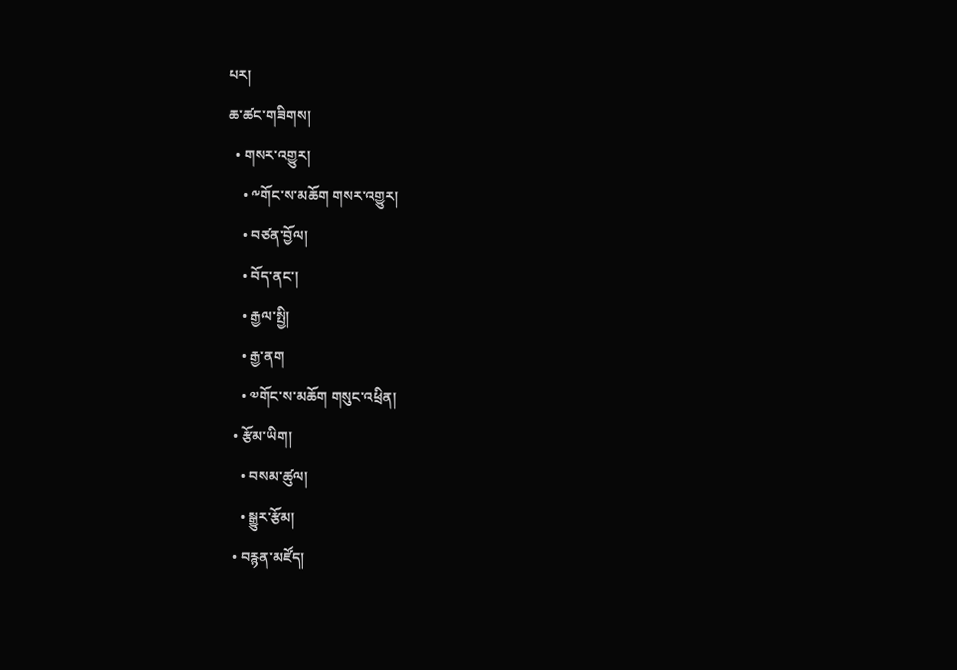པར།
ཆ་ཚང་གཟིགས།
  • གསར་འགྱུར།
    • ༸གོང་ས་མཆོག གསར་འགྱུར།
    • བཙན་བྱོལ།
    • བོད་ནང་།
    • རྒྱལ་སྤྱི།
    • རྒྱ་ནག
    • ༧གོང་ས་མཆོག གསུང་འཕྲིན།
  • རྩོམ་ཡིག།
    • བསམ་ཚུལ།
    • སྒྱུར་རྩོམ།
  • བརྙན་མཛོད།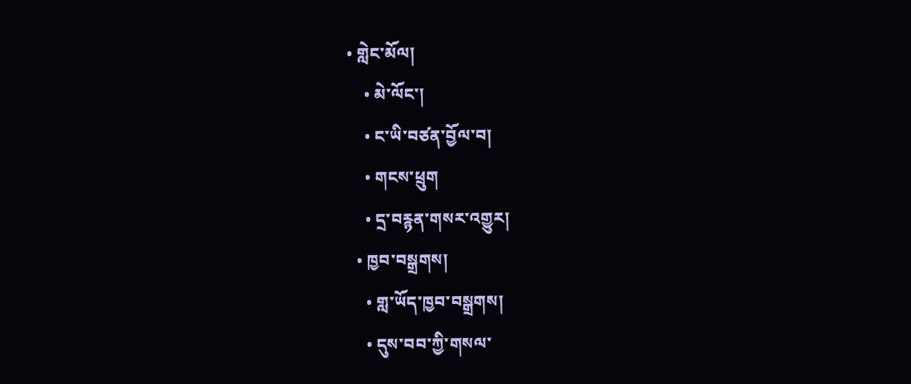• གླེང་མོལ།
    • མེ་ལོང་།
    • ང་ཡི་བཙན་བྱོལ་བ།
    • གངས་ཕྲུག
    • དྲ་བརྙན་གསར་འགྱུར།
  • ཁྱབ་བསྒྲགས།
    • གླ་ཡོད་ཁྱབ་བསྒྲགས།
    • དུས་བབ་ཀྱི་གསལ་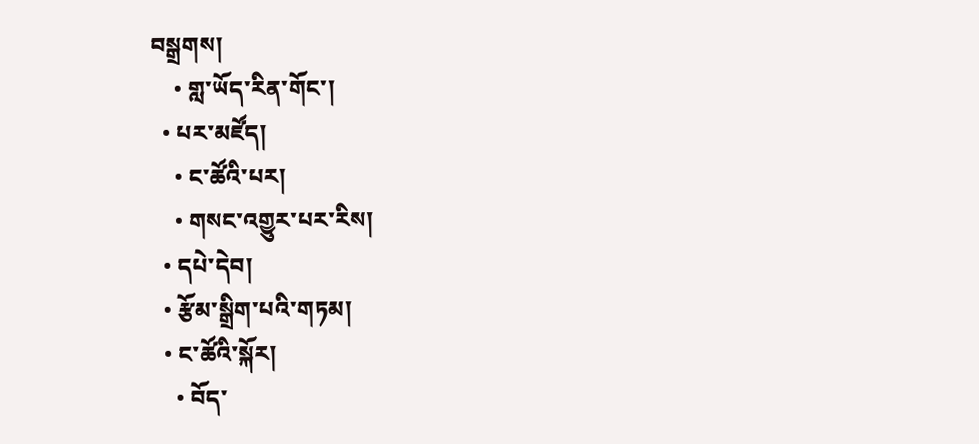བསྒྲགས།
    • གླ་ཡོད་རིན་གོང་།
  • པར་མཛོད།
    • ང་ཚོའི་པར།
    • གསང་འགྱུར་པར་རིས།
  • དཔེ་དེབ།
  • རྩོམ་སྒྲིག་པའི་གཏམ།
  • ང་ཚོའི་སྐོར།
    • བོད་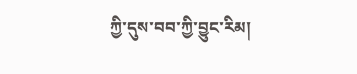ཀྱི་དུས་བབ་ཀྱི་བྱུང་རིམ།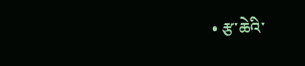• རྩ་ཆེའི་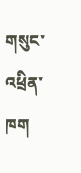གསུང་འཕྲིན་ཁག